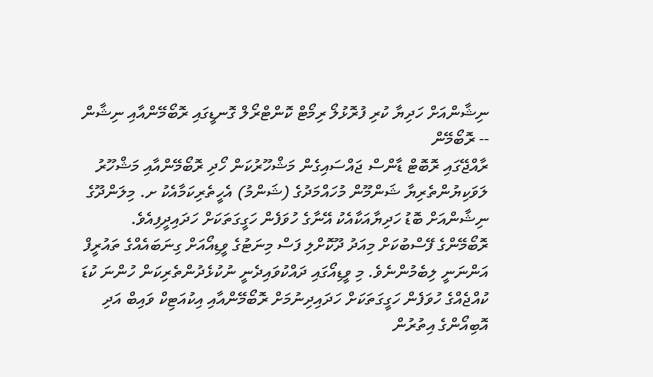ނިޝާންއަށް ހަދިޔާ ކުރި ފުރޮޅުލޯ ރިމޯޓް ކޮންޓްރޯލް ގޮނޑީގައި ރޮބޯމޭންއާއި ނިޝާން -- ރޮބޯމޭން
ރާއްޖޭގައި ރޮބޮޓް ޑާންސް ޖައްސައިގެން މަޝްހޫރުކަން ހޯދި ރޮބޯމޭންއާއި މަޝްހޫރު ލަވަކިޔުންތެރިޔާ ޝަންމޫން މުހައްމަދުގެ (ޝަންމު) އެހީތެރިކަމާއެކު ށ. މިލަންދޫގެ ނިޝާންއަށް ބޮޑު ހަދިޔާއަކާއެކު އޭނާގެ ހުވަފެން ހަގީގަތަކަށް ހަދައިދީފިއެވެ.
ރޮބޯމޭންގެ ފޭސްބުކަށް މިއަދު ދޫކޮށްލި ފަސް މިނަޓުގެ ވީޑިއޯއަށް ގިނަބައެއްގެ ތައުރީފް އަންނަނީ ލިބެމުންނެވެ. މި ވީޑިއޯގައި ދައްކުވައިދެނީ ނުކުޅެދުންތެރިކަން ހުންނަ ކުޑަ ކުއްޖެއްގެ ހުވަފެން ހަގީގަތަކަށް ހަދައިދިނުމަށް ރޮބޯމޭންއާއި އިކުއަޓިކް ވައިބް އަދި އޮބިއޯންގެ އިތުރުން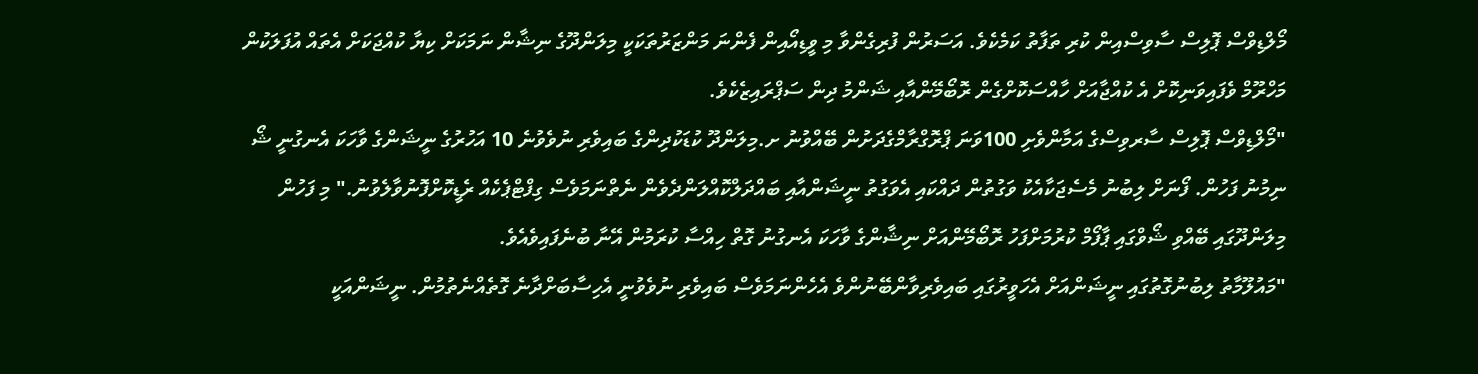މޯލްޑިވްސް ޕޮލިސް ސާވިސްއިން ކުރި ތަފާތު ކަމެކެވެ. އަސަރުން ފުރިގެންވާ މި ވީޑިއޯއިން ފެންނަ މަންޒަރުތަކަކީ މިލަންދޫގެ ނިޝާން ނަމަކަށް ކިޔާ ކުއްޖަކަށް އެތައް އުފަލަކުން މަހްރޫމް ވެފައިވަނިކޮށް އެ ކުއްޖާއަށް ހާއްސަކޮށްގެން ރޮބޯމޭންއާއި ޝަންމު ދިން ސަޕްރައިޒެކެވެ.
"މޯލްޑިވްސް ޕޮލިސް ސާރވިސްގެ އަމާންވެށި 100ވަނަ ޕްރޮގްރާމްގެދަށުން ބޭއްވުނު ށ.މިލަންދޫ ކުޑަކުދިންގެ ބައިވެރި ނުވެވުނެ 10 އަހުރުގެ ނީޝަންގެ ވާހަކަ އެނގުނީ ޝޯ ނިމުނު ފަހުން. ފޯނަށް ލިބުނު މެސެޖަކާއެކު ވަގުތުން ދައްކައި އެވަގުތު ނީޝަންއާއި ބައްދަލްކޮއްލަންދެވެން ނެތްނަމަވެސް ގިފްޓްޕެކެއް ރެޑީކޮށްފޮނުވާލެވުނު." މި ފަހުން މިލަންދޫގައި ބޭއްވި ޝޯވްގައި ޕާފޯމް ކުރުމަށްފަހު ރޮބޯމޭންއަށް ނިޝާންގެ ވާހަކަ އެނގުނު ގޮތް ހިއްސާ ކުރަމުން އޭނާ ބުނެފައިވެއެވެ.
"މައުލޫމާތު ލިބުނުގޮތުގައި ނީޝަންއަށް އެހަވީރުގައި ބައިވެރިވާންބޭނުންވެ އެހެންނަމަވެސް ބައިވެރި ނުވެވުނީ އެހިސާބަށްދާނެ ގޮތެއްނެތުމުން. ނީޝަންއަކީ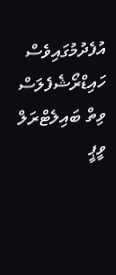އުފެދުމުގައިވެސް ހައިޑްރޯޝެފެލަސް ވިތް ބައިލެޓްރަލް ވީޕީ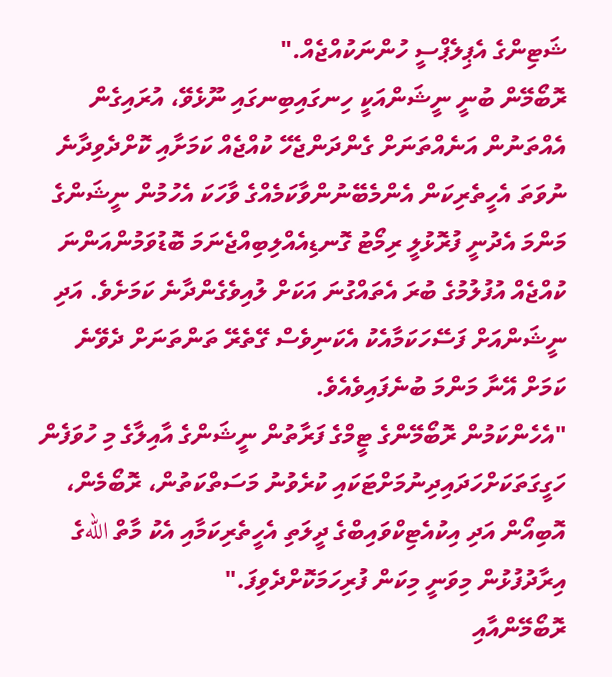ޝަޓިންގެ އެޕިލެޕްސީ ހުންނަކުއްޖެއް."
ރޮބޯމޭން ބުނީ ނީޝަންއަކީ ހިނގައިބިނގައި ނޫޅެވޭ، އުރައިގެން އެއްތަނުން އަނެއްތަނަށް ގެންދަންޖެހޭ ކުއްޖެއް ކަމަށާއި ކޮށްދެވިދާނެ ނުވަތަ އެހީތެރިކަން އެންމެބޭނުންވާކަމެއްގެ ވާހަކަ އެހުމުން ނީޝަންގެ މަންމަ އެދުނީ ފުރޮޅުލީ ރިމޯޓު ގޮނޑިއެއްލިބިއްޖެނަމަ ބޮޑުވަމުންއަންނަ ކުއްޖެއް އުފުލުމުގެ ބުރަ އެތައްގުނަ އަކަށް ލުއިވެގެންދާނެ ކަމަށެވެ. އަދި ނީޝަންއަށް ފަސޭހަކަމާއެކު އެކަނިވެސް ގޭތެރޭ ތަންތަނަށް ދެވޭނެ ކަމަށް އޭނާ މަންމަ ބުނެފައިވެއެވެ.
"އެހެންކަމުން ރޮބޯމޭންގެ ޓީމްގެ ފަރާތުން ނީޝަންގެ އާއިލާގެ މި ހުވަފެން ހަގީގަތަކަށްހަދައިދިނުމަށްޓަކައި ކުރެވުނު މަސަތްކަތުން، ރޮބޯމެން، އޮބިއޯން އަދި އިކުއެޓިކްވައިބްގެ ދީލަތި އެހީތެރިކަމާއި އެކު މާތް اللهގެ އިރާދުފުޅުން މިވަނީ މިކަން ފުރިހަމަކޮށްދެވިފަ."
ރޮބޯމޭންއާއި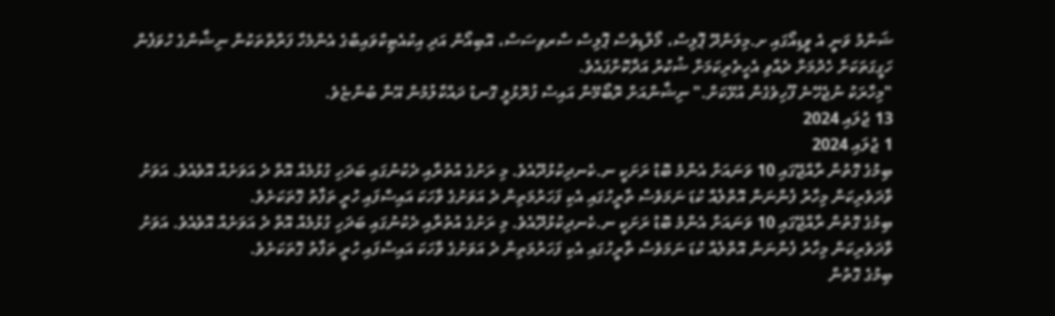ޝަންމު ވަނީ އެ ވީޑިއޯގައި ށ.މިލަންދޫ ޕޮލިސް، މޯލްޑިވްސް ޕޮލިސް ސާރވިސަސް، އޮބިއޯން އަދި އިކުއެޓިކްވައިބްގެ އެންމެހާ ފަރާތްތަކުން ނިޝާންގެ ހުވަފެން ހަގީގަތަކަށް ހެދުމަށް ދެއްވި އެހީތެރިކަމަށް ޝުކުރު އަދާކޮށްފައެވެ.
"މިހާރަކު ނުޖެހޭނެ ފޫހިވެގެން އުޅޭކަށް." ނިޝާންއަށް ރޮބޯމޭން އައިސް ފުރޮޅުލީ ގޮނޑު ދައްކާލުމުން އޭނާ ބުންޏެވެ.
13 ޖުލައި 2024
1 ޖުލައި 2024
ބިމުގެ ގޮތުން ރާއްޖޭގައި 10 ވަނައަށް އެންމެ ބޮޑު ރަށަކީ ނ.ކެނދިކުޅުދޫއެވެ. މި ރަށުގެ އުތުރާއި ދެކުނުގައި ބަދަހި ގުޅުމެއް އޮތް ދެ އަވަށެއް އޮވެއެވެ. އަވަށު ވާދަވެރިކަން މިހާރު ފެންނަން އޮތްލެއް ކުޑަ ނަމަވެސް ތާރީހުގައި އެކި ފަހަރުމަތިން ދެ އަވަށުގެ ވާހަކަ އައިސްފައި ހުރީ ތަފާތު ގޮތަކަށެވެ.
ބިމުގެ ގޮތުން ރާއްޖޭގައި 10 ވަނައަށް އެންމެ ބޮޑު ރަށަކީ ނ.ކެނދިކުޅުދޫއެވެ. މި ރަށުގެ އުތުރާއި ދެކުނުގައި ބަދަހި ގުޅުމެއް އޮތް ދެ އަވަށެއް އޮވެއެވެ. އަވަށު ވާދަވެރިކަން މިހާރު ފެންނަން އޮތްލެއް ކުޑަ ނަމަވެސް ތާރީހުގައި އެކި ފަހަރުމަތިން ދެ އަވަށުގެ ވާހަކަ އައިސްފައި ހުރީ ތަފާތު ގޮތަކަށެވެ.
ބިމުގެ ގޮތުން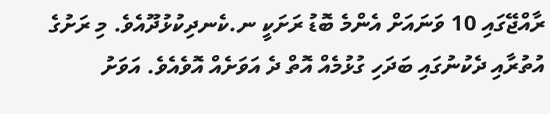ރާއްޖޭގައި 10 ވަނައަށް އެންމެ ބޮޑު ރަށަކީ ނ.ކެނދިކުޅުދޫއެވެ. މި ރަށުގެ އުތުރާއި ދެކުނުގައި ބަދަހި ގުޅުމެއް އޮތް ދެ އަވަށެއް އޮވެއެވެ. އަވަށު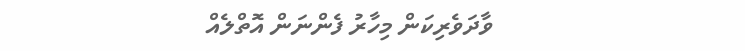ވާދަވެރިކަން މިހާރު ފެންނަން އޮތްލެއް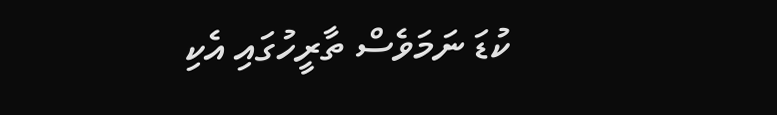ކުޑަ ނަމަވެސް ތާރީހުގައި އެކި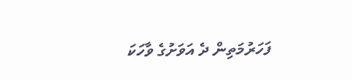ފަހަރުމަތިން ދެ އަވަށުގެ ވާހަކަ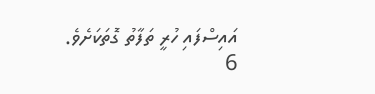އައިސްފައި ހުރީ ތަފާތު ގޮތަކަށެވެ.
6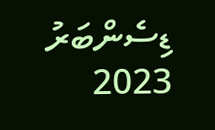ޑިސެންބަރު 2023